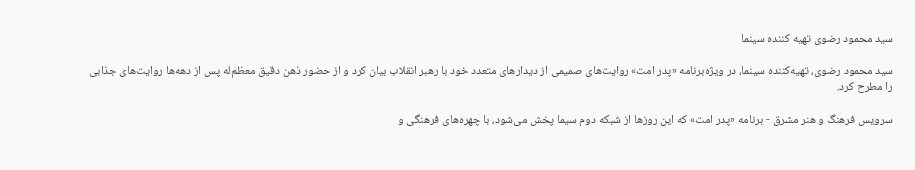سید محمود رضوی تهیه کننده سینما

سید محمود رضوی، تهیه‌کننده سینما، در ویژه‌برنامه «پدر امت» روایت‌های صمیمی از دیدارهای متعدد خود با رهبر انقلاب بیان کرد و از حضور ذهن دقیق معظم‌له پس از دهه‌ها روایت‌های جذابی را مطرح کرد.

سرویس فرهنگ و هنر مشرق - برنامه «پدر امت» که این روزها از شبکه دوم سیما پخش می‌شود، با چهره‌های فرهنگی و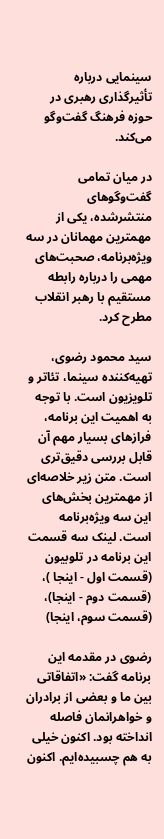سینمایی درباره تأثیرگذاری رهبری در حوزه فرهنگ گفت‌وگو می‌کند.

در میان تمامی گفت‌وگوهای منتشرشده، یکی از مهمترین مهمانان در سه ویژه‌برنامه، صحبت‌های مهمی را درباره رابطه مستقیم با رهبر انقلاب مطرح کرد.

سید محمود رضوی، تهیه‌کننده سینما، تئاتر و تلویزیون است. با توجه به اهمیت این برنامه، فرازهای بسیار مهم آن قابل بررسی دقیق‌تری است. متن زیر خلاصه‌ای از مهمترین بخش‌های این سه ویژه‌برنامه است. لینک سه قسمت این برنامه در تلوبیون (قسمت اول - اینجا )، (قسمت دوم - اینجا)، (قسمت سوم، اینجا)

رضوی در مقدمه این برنامه گفت: «اتفاقاتی بین ما و بعضی از برادران و خواهرانمان فاصله انداخته بود. اکنون خیلی به هم چسبیده‌ایم. اکنون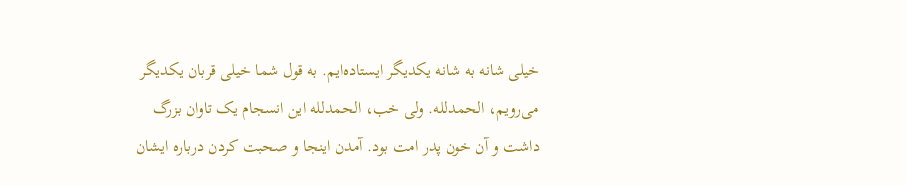خیلی شانه به شانه یکدیگر ایستاده‌ایم. به قول شما خیلی قربان یکدیگر می‌رویم، الحمدلله. ولی خب، الحمدلله این انسجام یک تاوان بزرگ داشت و آن خون پدر امت بود. آمدن اینجا و صحبت کردن درباره ایشان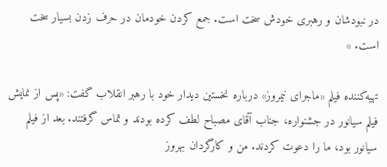در نبودشان و رهبری خودش سخت است. جمع کردن خودمان در حرف زدن بسیار سخت است. »

تهیه‌کننده فیلم «ماجرای نیمروز» درباره نخستین دیدار خود با رهبر انقلاب گفت: «پس از نمایش فیلم سیانور در جشنواره، جناب آقای مصباح لطف کرده بودند و تماس گرفتند. بعد از فیلم سیانور بود، ما را دعوت کردند. من و کارگردان بهروز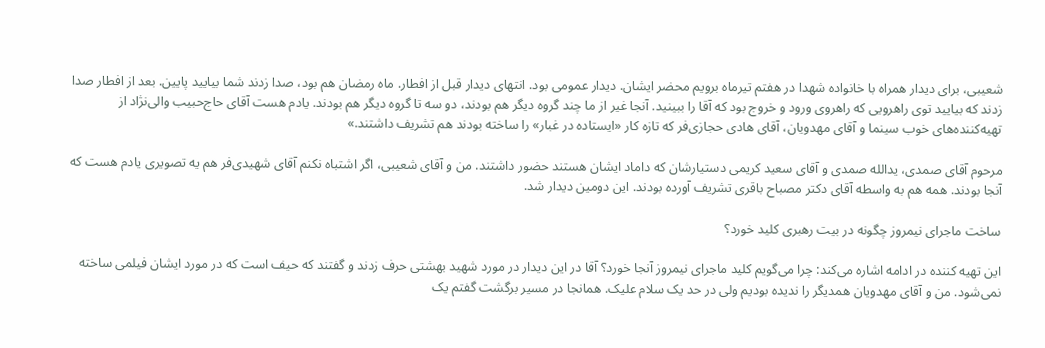شعیبی، برای دیدار همراه با خانواده شهدا در هفتم تیرماه برویم محضر ایشان. دیدار عمومی بود. انتهای دیدار قبل از افطار. ماه رمضان هم بود، صدا زدند شما بیایید پایین. بعد از افطار صدا زدند که بیایید توی راهرویی که راهروی ورود و خروج بود که آقا را ببینید. آنجا غیر از ما چند گروه دیگر هم بودند، دو سه تا گروه دیگر هم بودند. یادم هست آقای حاج‌حبیب والی‌نژاد از تهیه‌کننده‌های خوب سینما و آقای مهدویان، آقای هادی حجازی‌فر که تازه کار «ایستاده در غبار» را ساخته بودند هم تشریف داشتند.»

مرحوم آقای صمدی، یدالله صمدی و آقای سعید کریمی دستیارشان که داماد ایشان هستند حضور داشتند. من و آقای شعیبی، اگر اشتباه نکنم آقای شهیدی‌فر هم یه تصویری یادم هست که آنجا بودند. همه هم به واسطه آقای دکتر مصباح باقری تشریف آورده بودند. این دومین دیدار شد.

ساخت ماجرای نیمروز چگونه در بیت رهبری کلید خورد؟

این تهیه کننده در ادامه اشاره می‌کند: چرا می‌گویم کلید ماجرای نیمروز آنجا خورد؟ آقا در این دیدار در مورد شهید بهشتی حرف زدند و گفتند که حیف است که در مورد ایشان فیلمی ساخته نمی‌شود. من و آقای مهدویان همدیگر را ندیده بودیم ولی در حد یک سلام علیک. همانجا در مسیر برگشت گفتم یک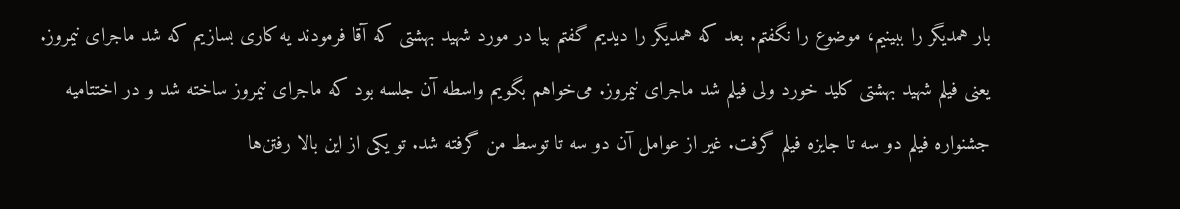بار همدیگر را ببینیم، موضوع را نگفتم. بعد که همدیگر را دیدیم گفتم بیا در مورد شهید بهشتی که آقا فرمودند یه کاری بسازیم که شد ماجرای نیمروز. یعنی فیلم شهید بهشتی کلید خورد ولی فیلم شد ماجرای نیمروز. می‌خواهم بگویم واسطه آن جلسه بود که ماجرای نیمروز ساخته شد و در اختتامیه جشنواره فیلم دو سه تا جایزه فیلم گرفت. غیر از عوامل آن دو سه تا توسط من گرفته شد. تو یکی از این بالا رفتن‌ها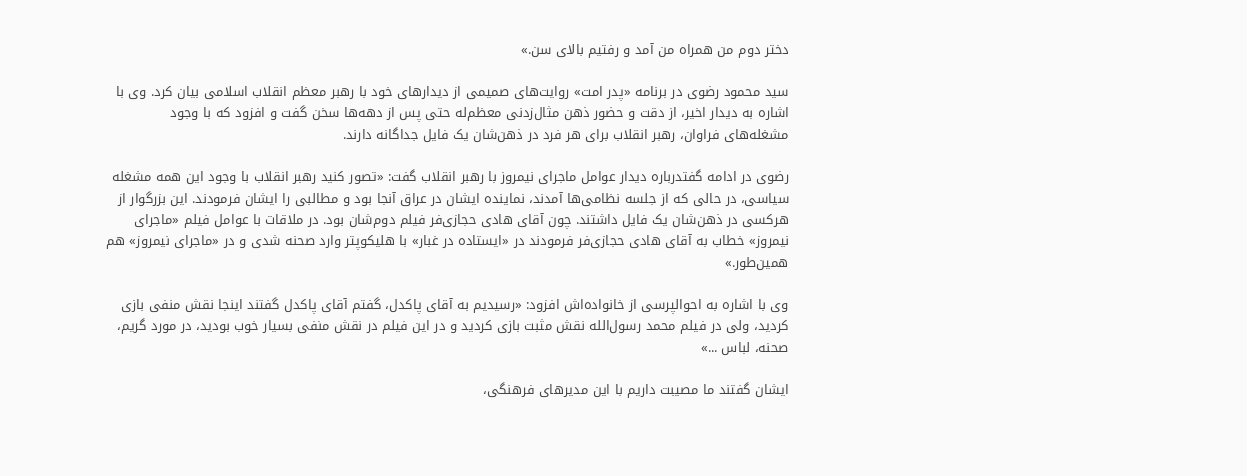دختر دوم من همراه من آمد و رفتیم بالای سن.»

سید محمود رضوی در برنامه «پدر امت» روایت‌های صمیمی از دیدارهای خود با رهبر معظم انقلاب اسلامی بیان کرد. وی با اشاره به دیدار اخیر، از دقت و حضور ذهن مثال‌زدنی معظم‌له حتی پس از دهه‌ها سخن گفت و افزود که با وجود مشغله‌های فراوان، رهبر انقلاب برای هر فرد در ذهن‌شان یک فایل جداگانه دارند.

رضوی در ادامه گفتدرباره دیدار عوامل ماجرای نیمروز با رهبر انقلاب گفت: «تصور کنید رهبر انقلاب با وجود این همه مشغله سیاسی، در حالی که از جلسه نظامی‌ها آمدند، نماینده ایشان در عراق آنجا بود و مطالبی را ایشان فرمودند. این بزرگوار از هرکسی در ذهن‌شان یک فایل داشتند. چون آقای هادی حجازی‌فر فیلم دوم‌شان بود. در ملاقات با عوامل فیلم «ماجرای نیمروز» خطاب به آقای هادی حجازی‌فر فرمودند در «ایستاده در غبار» با هلیکوپتر وارد صحنه شدی و در «ماجرای نیمروز» هم همین‌طور.»

وی با اشاره به احوالپرسی از خانواده‌اش افزود: «رسیدیم به آقای پاکدل، گفتم آقای پاکدل گفتند اینجا نقش منفی بازی کردید، ولی در فیلم محمد رسول‌الله نقش مثبت بازی کردید و در این فیلم در نقش منفی بسیار خوب بودید، در مورد گریم، صحنه، لباس ...»

ایشان گفتند ما مصیبت داریم با این مدیرهای فرهنگی،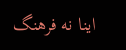اینا نه فرهنگ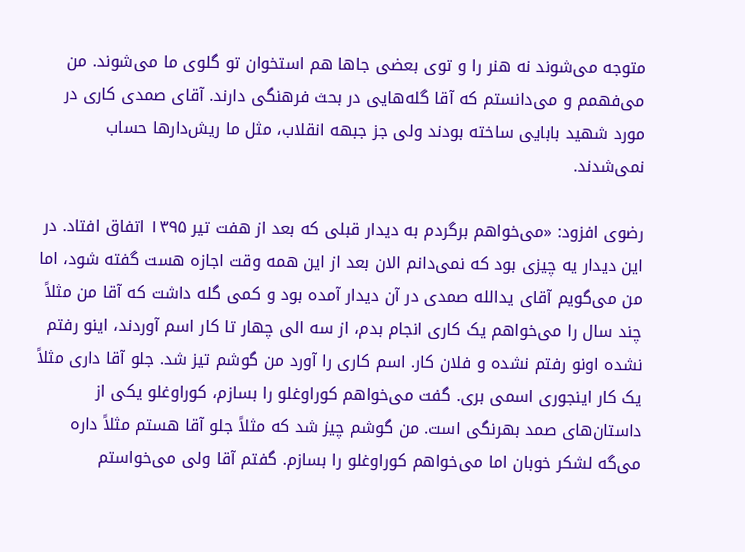متوجه می‌شوند نه هنر را و توی بعضی جاها هم استخوان تو گلوی ما می‌شوند. من می‌فهمم و می‌دانستم که آقا گله‌هایی در بحث فرهنگی دارند. آقای صمدی کاری در مورد شهید بابایی ساخته بودند ولی جز جبهه انقلاب، مثل ما ریش‌دارها حساب نمی‌شدند.

رضوی افزود: «می‌خواهم برگردم به دیدار قبلی که بعد از هفت تیر ۱۳۹۵ اتفاق افتاد. در این دیدار یه چیزی بود که نمی‌دانم الان بعد از این همه وقت اجازه هست گفته شود، اما من می‌گویم آقای یدالله صمدی در آن دیدار آمده بود و کمی گله داشت که آقا من مثلاً چند سال را می‌خواهم یک کاری انجام بدم، از سه الی چهار تا کار اسم آوردند، اینو رفتم نشده اونو رفتم نشده و فلان کار. اسم کاری را آورد من گوشم تیز شد. جلو آقا داری مثلاً یک کار اینجوری اسمی بری. گفت می‌خواهم کوراوغلو را بسازم، کوراوغلو یکی از داستان‌های صمد بهرنگی است. من گوشم چیز شد که مثلاً جلو آقا هستم مثلاً داره می‌گه لشکر خوبان اما می‌خواهم کوراوغلو را بسازم. گفتم آقا ولی می‌خواستم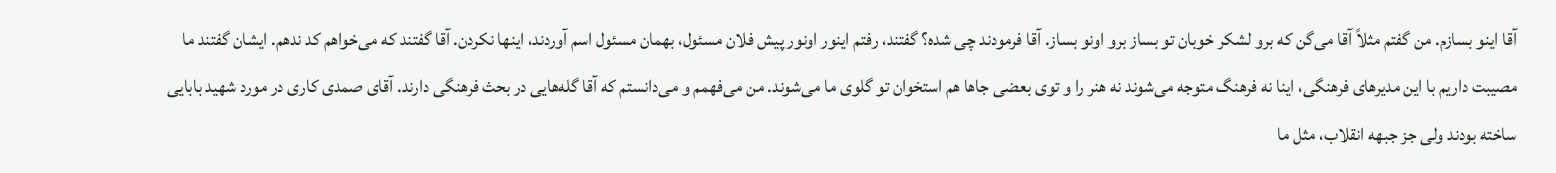آقا اینو بسازم. من گفتم مثلاً آقا می‌گن که برو لشکر خوبان تو بساز برو اونو بساز. آقا فرمودند چی شده؟ گفتند، رفتم اینور اونور پیش فلان مسئول، بهمان مسئول اسم آوردند، اینها نکردن. آقا گفتند که می‌خواهم کد ندهم. ایشان گفتند ما مصیبت داریم با این مدیرهای فرهنگی، اینا نه فرهنگ متوجه می‌شوند نه هنر را و توی بعضی جاها هم استخوان تو گلوی ما می‌شوند. من می‌فهمم و می‌دانستم که آقا گله‌هایی در بحث فرهنگی دارند. آقای صمدی کاری در مورد شهید بابایی ساخته بودند ولی جز جبهه انقلاب، مثل ما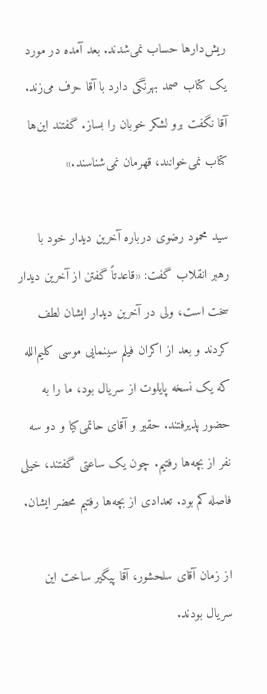ریش‌دارها حساب نمی‌شدند. بعد آمده در مورد یک کتاب صمد بهرنگی دارد با آقا حرف می‌زند. آقا نگفت برو لشکر خوبان را بساز. گفتند این‌ها کتاب نمی‌خوانند، قهرمان نمی‌شناسند.»

سید محمود رضوی درباره آخرین دیدار خود با رهبر انقلاب گفت: «قاعدتاً گفتن از آخرین دیدار سخت است، ولی در آخرین دیدار ایشان لطف کردند و بعد از اکران فیلم سینمایی موسی کلیم‌الله که یک نسخه پایلوت از سریال بود، ما را به حضور پذیرفتند. حقیر و آقای حاتمی‌کیا و دو سه نفر از بچه‌ها رفتیم. چون یک ساعتی گفتند، خیلی فاصله کم بود. تعدادی از بچه‌ها رفتیم محضر ایشان.

از زمان آقای سلحشور، آقا پیگیر ساخت این سریال بودند.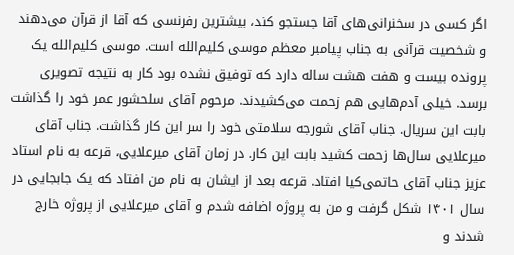اگر کسی در سخنرانی‌های آقا جستجو کند، بیشترین رفرنسی که آقا از قرآن می‌دهند و شخصیت قرآنی به جناب پیامبر معظم موسی کلیم‌الله است. موسی کلیم‌الله یک پرونده بیست و هفت هشت ساله دارد که توفیق نشده بود کار به نتیجه تصویری برسد. خیلی آدم‌هایی هم زحمت می‌کشیدند. مرحوم آقای سلحشور عمر خود را گذاشت بابت این سریال. جناب آقای شورجه سلامتی خود را سر این کار گذاشت. جناب آقای میرعلایی سال‌ها زحمت کشید بابت این کار. در زمان آقای میرعلایی، قرعه به نام استاد عزیز جناب آقای حاتمی‌کیا افتاد. قرعه بعد از ایشان به نام من افتاد که یک جابجایی در سال ۱۴۰۱ شکل گرفت و من به پروژه اضافه شدم و آقای میرعلایی از پروژه خارج شدند و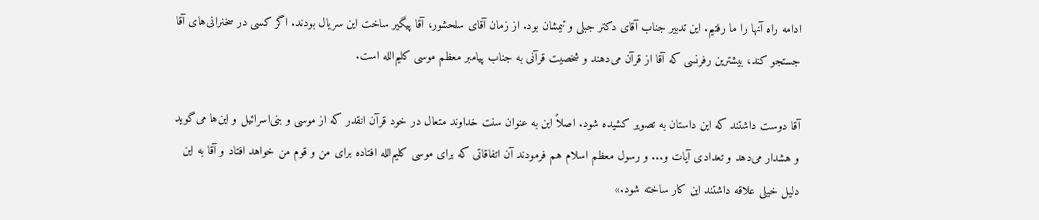ادامه راه آنها را ما رفتیم. این تدبیر جناب آقای دکتر جبلی و تیمشان بود. از زمان آقای سلحشور، آقا پیگیر ساخت این سریال بودند. اگر کسی در سخنرانی‌های آقا جستجو کند، بیشترین رفرنسی که آقا از قرآن می‌دهند و شخصیت قرآنی به جناب پیامبر معظم موسی کلیم‌الله است.

آقا دوست داشتند که این داستان به تصویر کشیده شود. اصلاً این به عنوان سنت خداوند متعال در خود قرآن انقدر که از موسی و بنی‌اسرائیل و این‌ها می‌گوید و هشدار می‌دهد و تعدادی آیات و... و رسول معظم اسلام هم فرمودند آن اتفاقاتی که برای موسی کلیم‌الله افتاده برای من و قوم من خواهد افتاد و آقا به این دلیل خیلی علاقه داشتند این کار ساخته شود.»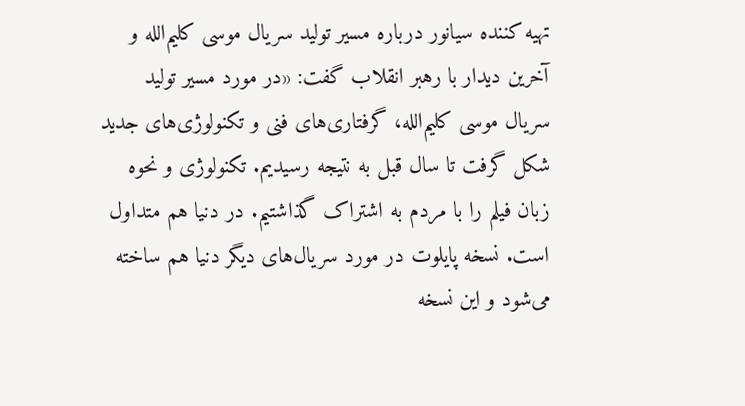تهیه کننده سیانور درباره مسیر تولید سریال موسی کلیم‌الله و آخرین دیدار با رهبر انقلاب گفت: «در مورد مسیر تولید سریال موسی کلیم‌الله، گرفتاری‌های فنی و تکنولوژی‌های جدید شکل گرفت تا سال قبل به نتیجه رسیدیم. تکنولوژی و نحوه زبان فیلم را با مردم به اشتراک گذاشتیم. در دنیا هم متداول است. نسخه پایلوت در مورد سریال‌های دیگر دنیا هم ساخته می‌شود و این نسخه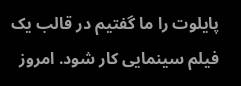پایلوت را ما گفتیم در قالب یک فیلم سینمایی کار شود. امروز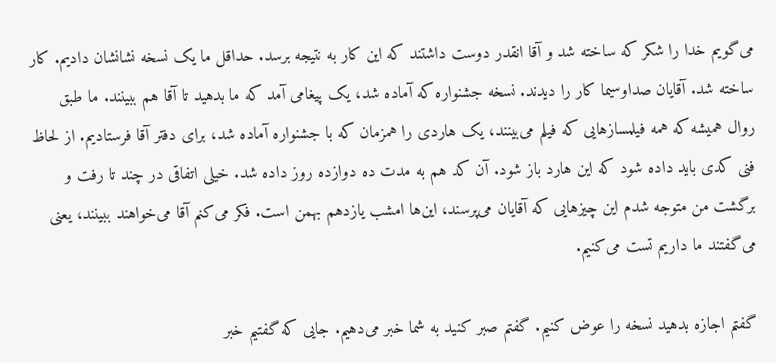می‌گویم خدا را شکر که ساخته شد و آقا انقدر دوست داشتند که این کار به نتیجه برسد. حداقل ما یک نسخه نشانشان دادیم. کار ساخته شد. آقایان صداوسیما کار را دیدند. نسخه جشنواره که آماده شد، یک پیغامی آمد که ما بدهید تا آقا هم ببینند. ما طبق روال همیشه که همه فیلمسازهایی که فیلم می‌بینند، یک هاردی را همزمان که با جشنواره آماده شد، برای دفتر آقا فرستادیم. از لحاظ فنی کدی باید داده شود که این هارد باز شود. آن کد هم به مدت ده دوازده روز داده شد. خیلی اتفاقی در چند تا رفت و برگشت من متوجه شدم این چیزهایی که آقایان می‌پرسند، این‌ها امشب یازدهم بهمن است. فکر می‌کنم آقا می‌خواهند ببینند، یعنی می‌گفتند ما داریم تست می‌کنیم.

گفتم اجازه بدهید نسخه را عوض کنیم. گفتم صبر کنید به شما خبر می‌دهیم. جایی که گفتیم خبر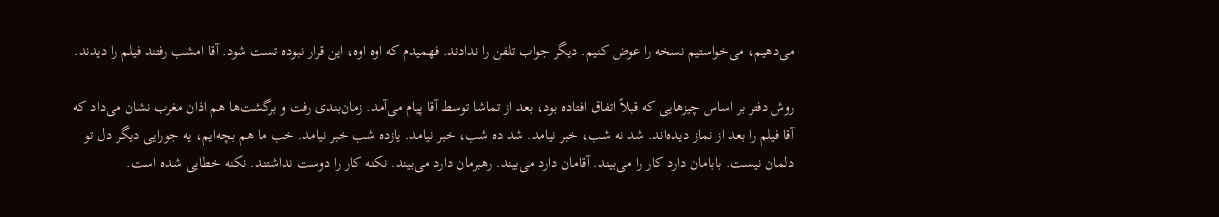می‌دهیم، می‌خواستیم نسخه را عوض کنیم. دیگر جواب تلفن را ندادند. فهمیدم که اوه اوه، این قرار نبوده تست شود. آقا امشب رفتند فیلم را دیدند.

روش دفتر بر اساس چیزهایی که قبلاً اتفاق افتاده بود، بعد از تماشا توسط آقا پیام می‌آمد. زمان‌بندی رفت و برگشت‌ها هم اذان مغرب نشان می‌داد که آقا فیلم را بعد از نماز دیده‌اند. شد نه شب، خبر نیامد. شد ده شب، خبر نیامد. یازده شب خبر نیامد. خب ما هم بچه‌ایم، یه جورایی دیگر دل تو دلمان نیست. بابامان دارد کار را می‌بیند. آقامان دارد می‌بیند. رهبرمان دارد می‌بیند. نکنه کار را دوست نداشتند. نکنه خطایی شده است.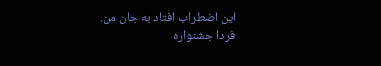این اضطراب افتاد به جان من. فردا جشنواره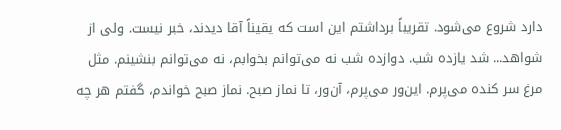دارد شروع می‌شود. تقریباً برداشتم این است که یقیناً آقا دیدند، خبر نیست. ولی از شواهد... شد یازده شب. دوازده شب نه می‌توانم بخوابم، نه می‌توانم بنشینم. مثل مرغ سر کنده می‌پرم. این‌ور می‌پرم، آن‌ور، تا نماز صبح. نماز صبح خواندم، گفتم هر چه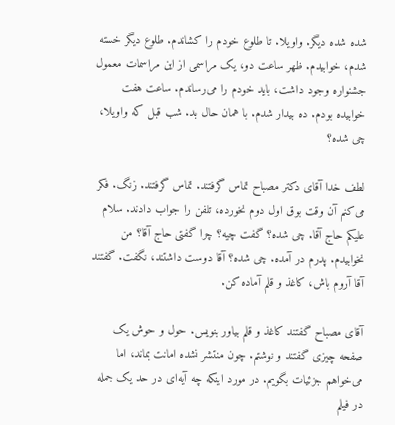شده شده دیگر. واویلا. تا طلوع خودم را کشاندم. طلوع دیگر خسته شدم، خوابیدم. ظهر ساعت دو، یک مراسمی از این مراسمات معمول جشنواره وجود داشت، باید خودم را می‌رساندم. ساعت هفت خوابیده بودم. ده بیدار شدم. با همان حال بد. شب قبل که واویلا، چی شده؟

لطف خدا آقای دکتر مصباح تماس گرفتند. تماس گرفتند. زنگ. فکر می‌کنم آن وقت بوق اول دوم نخورده، تلفن را جواب دادند. سلام علیکم حاج آقا. چی شده؟ گفت چیه؟ چرا گفتی حاج آقا؟ من نخوابیدم. پدرم در آمده. چی شده؟ آقا دوست داشتند، نگفت. گفتند آقا آروم باش، کاغذ و قلم آماده کن.

آقای مصباح گفتند کاغذ و قلم بیاور بنویس. حول و حوش یک صفحه چیزی گفتند و نوشتم. چون منتشر نشده امانت بماند، اما می‌خواهم جزئیات بگویم. در مورد اینکه چه آیه‌ای در حد یک جمله در فیلم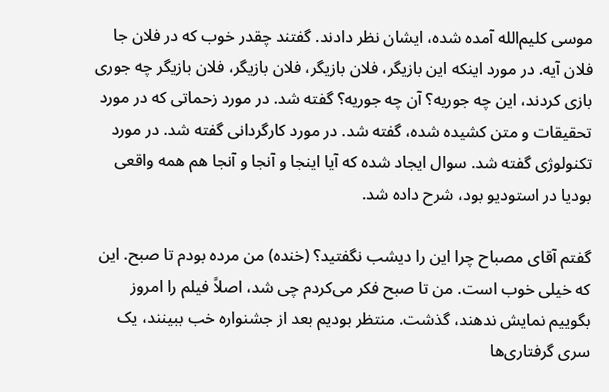موسی کلیم‌الله آمده شده، ایشان نظر دادند. گفتند چقدر خوب که در فلان جا فلان آیه. در مورد اینکه این بازیگر، فلان بازیگر، فلان بازیگر، فلان بازیگر چه جوری بازی کردند، این چه جوریه؟ آن چه جوریه؟ گفته شد. در مورد زحماتی که در مورد تحقیقات و متن کشیده شده، گفته شد. در مورد کارگردانی گفته شد. در مورد تکنولوژی گفته شد. سوال ایجاد شده که آیا اینجا و آنجا و آنجا هم همه واقعی بودیا در استودیو بود، شرح داده شد.

گفتم آقای مصباح چرا این را دیشب نگفتید؟ (خنده) من مرده بودم تا صبح. این که خیلی خوب است. من تا صبح فکر می‌کردم چی شد، اصلاً فیلم را امروز بگوییم نمایش ندهند، گذشت. منتظر بودیم بعد از جشنواره خب ببینند، یک سری گرفتاری‌ها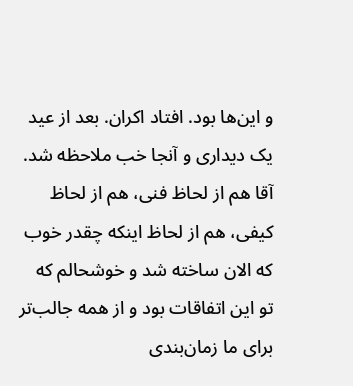و این‌ها بود. افتاد اکران. بعد از عید یک دیداری و آنجا خب ملاحظه شد. آقا هم از لحاظ فنی، هم از لحاظ کیفی، هم از لحاظ اینکه چقدر خوب که الان ساخته شد و خوشحالم که تو این اتفاقات بود و از همه جالب‌تر برای ما زمان‌بندی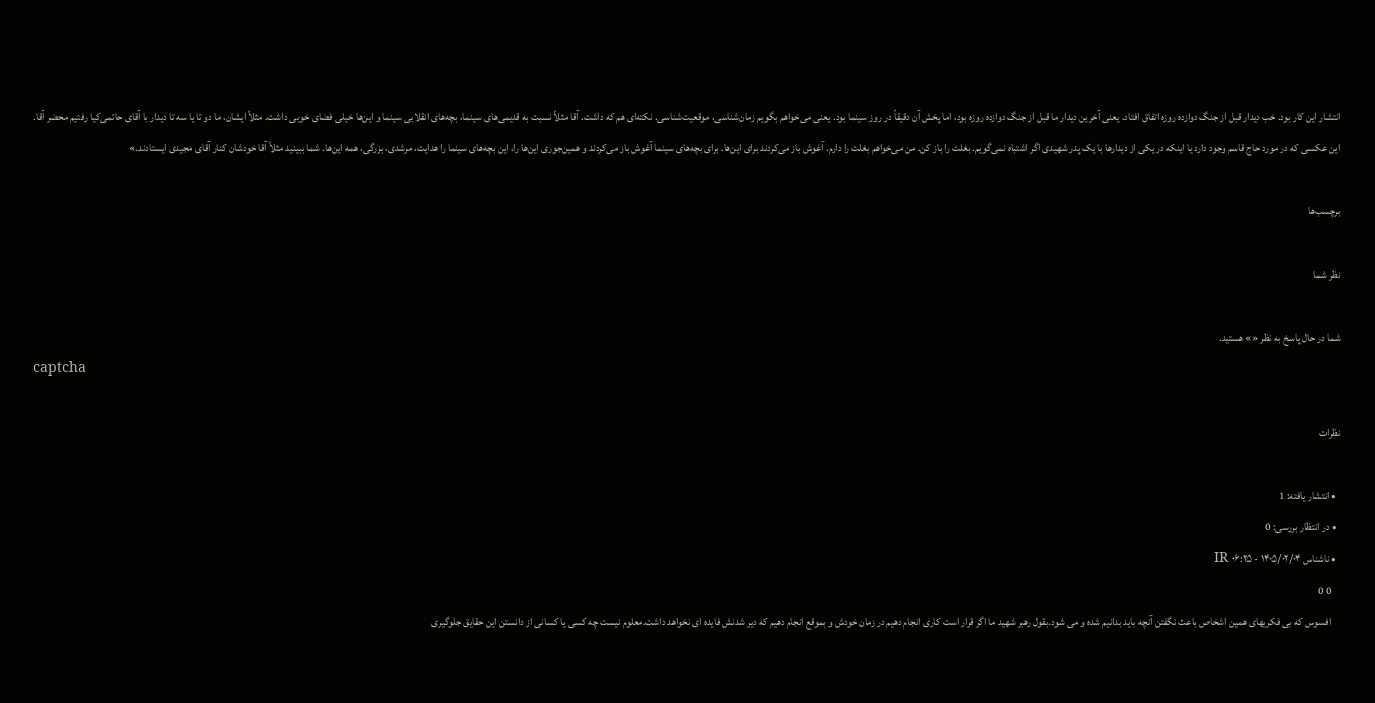انتشار این کار بود. خب دیدار قبل از جنگ دوازده روزه اتفاق افتاد. یعنی آخرین دیدار ما قبل از جنگ دوازده روزه بود، اما پخش آن دقیقاً در روز سینما بود. یعنی می‌خواهم بگویم زمان‌شناسی، موقعیت‌شناسی. نکته‌ای هم که داشت. آقا مثلاً نسبت به قدیمی‌های سینما، بچه‌های انقلابی سینما و این‌ها خیلی فضای خوبی داشت. مثلاً ایشان، ما دو تا یا سه تا دیدار با آقای حاتمی‌کیا رفتیم محضر آقا. این عکسی که در مورد حاج قاسم وجود دارد یا اینکه در یکی از دیدارها با یک پدر شهیدی اگر اشتباه نمی‌گویم. بغلت را باز کن. من می‌خواهم بغلت را دارم. آغوش باز می‌کردند برای این‌ها. برای بچه‌های سینما آغوش باز می‌کردند و همین‌جوری این‌ها را، این بچه‌های سینما را هدایت، مرشدی، بزرگی، همه این‌ها. شما ببینید مثلاً آقا خودشان کنار آقای مجیدی ایستادند.»

برچسب‌ها

نظر شما

شما در حال پاسخ به نظر «» هستید.
captcha

نظرات

  • انتشار یافته: 1
  • در انتظار بررسی: 0
  • ناشناس IR ۰۶:۲۵ - ۱۴۰۵/۰۲/۰۴
    0 0
    افسوس که بی فکریهای همین اشخاص باعث نگفتن آنچه باید بدانیم شده و می شود.بقول رهبر شهید ما اگر قرار است کاری انجام دهیم در زمان خودش و بموقع انجام دهیم که دیر شدنش فایده ای نخواهد داشت.معلوم نیست چه کسی یا کسانی از دانستن این حقایق جلوگیری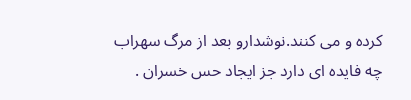کرده و می کنند.نوشدارو بعد از مرگ سهراب چه فایده ای دارد جز ایجاد حس خسران .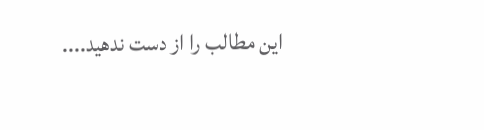این مطالب را از دست ندهید....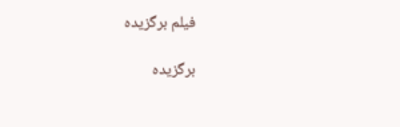فیلم برگزیده

برگزیده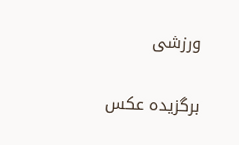ورزشی

برگزیده عکس